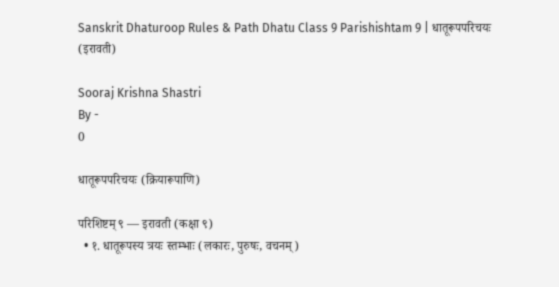Sanskrit Dhaturoop Rules & Path Dhatu Class 9 Parishishtam 9 | धातूरूपपरिचयः (इरावती)

Sooraj Krishna Shastri
By -
0

धातूरूपपरिचयः (क्रियारूपाणि)

परिशिष्टम् ९ — इरावती (कक्षा ९)
  • १. धातूरूपस्य त्रयः स्तम्भाः (लकारः, पुरुषः, वचनम्)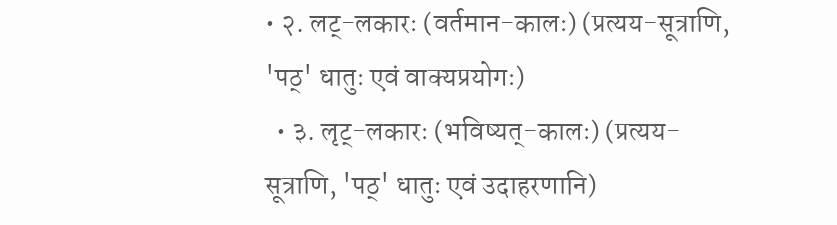• २. लट्-लकारः (वर्तमान-कालः) (प्रत्यय-सूत्राणि, 'पठ्' धातुः एवं वाक्यप्रयोगः)
  • ३. लृट्-लकारः (भविष्यत्-कालः) (प्रत्यय-सूत्राणि, 'पठ्' धातुः एवं उदाहरणानि)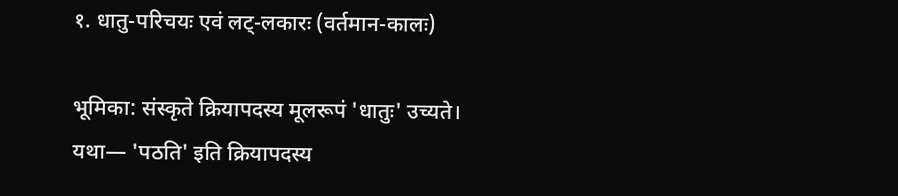१. धातु-परिचयः एवं लट्-लकारः (वर्तमान-कालः)

भूमिका: संस्कृते क्रियापदस्य मूलरूपं 'धातुः' उच्यते। यथा— 'पठति' इति क्रियापदस्य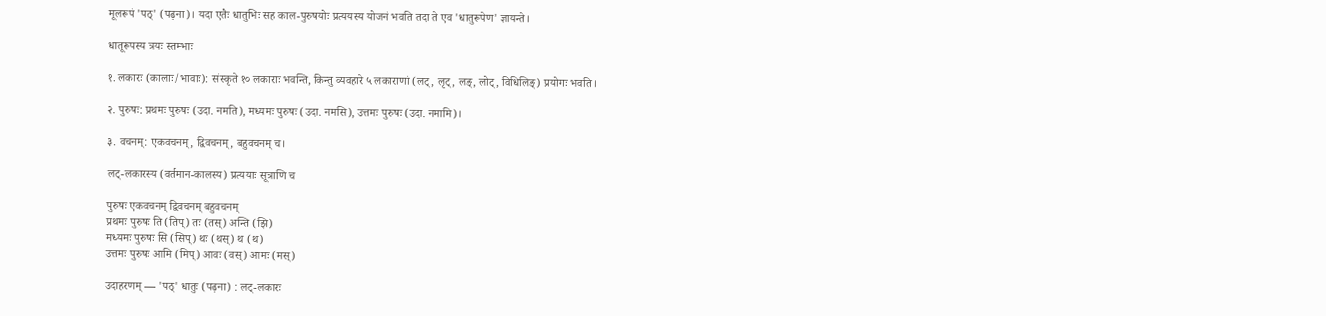मूलरूपं 'पठ्' (पढ़ना)। यदा एतैः धातुभिः सह काल-पुरुषयोः प्रत्ययस्य योजनं भवति तदा ते एव 'धातुरूपेण' ज्ञायन्ते।

धातूरूपस्य त्रयः स्तम्भाः

१. लकारः (कालाः/भावाः): संस्कृते १० लकाराः भवन्ति, किन्तु व्यवहारे ५ लकाराणां (लट्, लृट्, लङ्, लोट्, विधिलिङ्) प्रयोगः भवति।

२. पुरुषः: प्रथमः पुरुषः (उदा. नमति), मध्यमः पुरुषः (उदा. नमसि), उत्तमः पुरुषः (उदा. नमामि)।

३. वचनम्: एकवचनम्, द्विवचनम्, बहुवचनम् च।

लट्-लकारस्य (वर्तमान-कालस्य) प्रत्ययाः सूत्राणि च

पुरुषः एकवचनम् द्विवचनम् बहुवचनम्
प्रथमः पुरुषः ति (तिप्) तः (तस्) अन्ति (झि)
मध्यमः पुरुषः सि (सिप्) थः (थस्) थ (थ)
उत्तमः पुरुषः आमि (मिप्) आवः (वस्) आमः (मस्)

उदाहरणम् — 'पठ्' धातुः (पढ़ना) : लट्-लकारः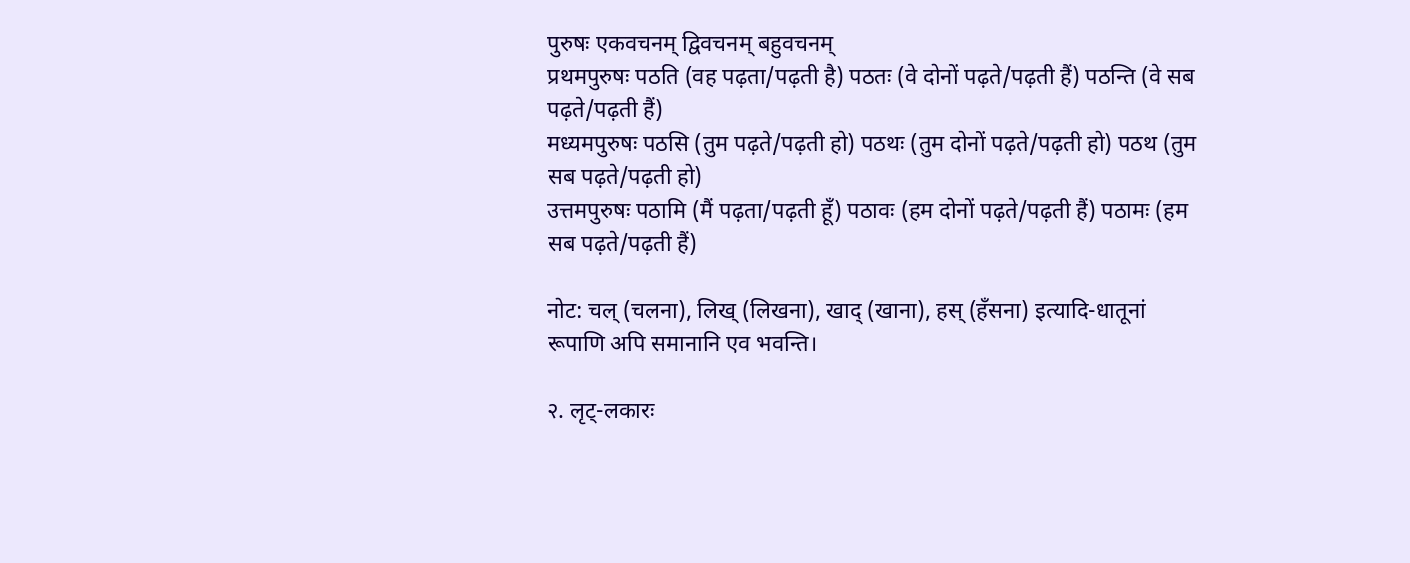पुरुषः एकवचनम् द्विवचनम् बहुवचनम्
प्रथमपुरुषः पठति (वह पढ़ता/पढ़ती है) पठतः (वे दोनों पढ़ते/पढ़ती हैं) पठन्ति (वे सब पढ़ते/पढ़ती हैं)
मध्यमपुरुषः पठसि (तुम पढ़ते/पढ़ती हो) पठथः (तुम दोनों पढ़ते/पढ़ती हो) पठथ (तुम सब पढ़ते/पढ़ती हो)
उत्तमपुरुषः पठामि (मैं पढ़ता/पढ़ती हूँ) पठावः (हम दोनों पढ़ते/पढ़ती हैं) पठामः (हम सब पढ़ते/पढ़ती हैं)

नोट: चल् (चलना), लिख् (लिखना), खाद् (खाना), हस् (हँसना) इत्यादि-धातूनां रूपाणि अपि समानानि एव भवन्ति।

२. लृट्-लकारः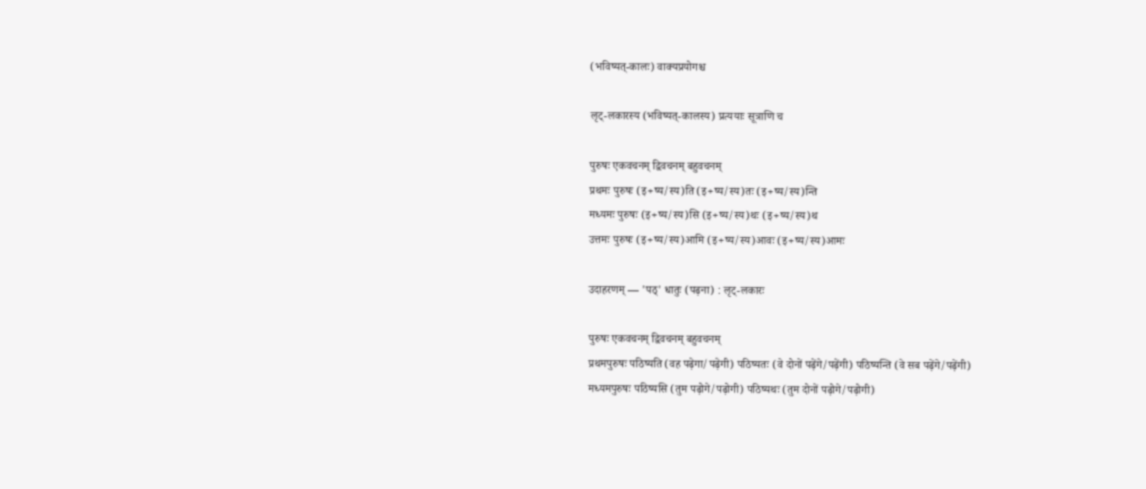(भविष्यत्-कालः) वाक्यप्रयोगश्च

लृट्-लकारस्य (भविष्यत्-कालस्य) प्रत्ययाः सूत्राणि च

पुरुषः एकवचनम् द्विवचनम् बहुवचनम्
प्रथमः पुरुषः (इ+ष्य/स्य)ति (इ+ष्य/स्य)तः (इ+ष्य/स्य)न्ति
मध्यमः पुरुषः (इ+ष्य/स्य)सि (इ+ष्य/स्य)थः (इ+ष्य/स्य)थ
उत्तमः पुरुषः (इ+ष्य/स्य)आमि (इ+ष्य/स्य)आवः (इ+ष्य/स्य)आमः

उदाहरणम् — 'पठ्' धातुः (पढ़ना) : लृट्-लकारः

पुरुषः एकवचनम् द्विवचनम् बहुवचनम्
प्रथमपुरुषः पठिष्यति (वह पढ़ेगा/पढ़ेगी) पठिष्यतः (वे दोनों पढ़ेंगे/पढ़ेंगी) पठिष्यन्ति (वे सब पढ़ेंगे/पढ़ेंगी)
मध्यमपुरुषः पठिष्यसि (तुम पढ़ोगे/पढ़ोगी) पठिष्यथः (तुम दोनों पढ़ोगे/पढ़ोगी)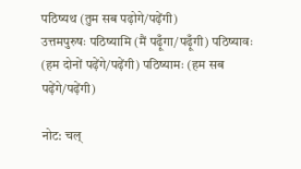पठिष्यथ (तुम सब पढ़ोगे/पढ़ेंगी)
उत्तमपुरुषः पठिष्यामि (मैं पढ़ूँगा/पढ़ूँगी) पठिष्यावः (हम दोनों पढ़ेंगे/पढ़ेंगी) पठिष्यामः (हम सब पढ़ेंगे/पढ़ेंगी)

नोट: चल्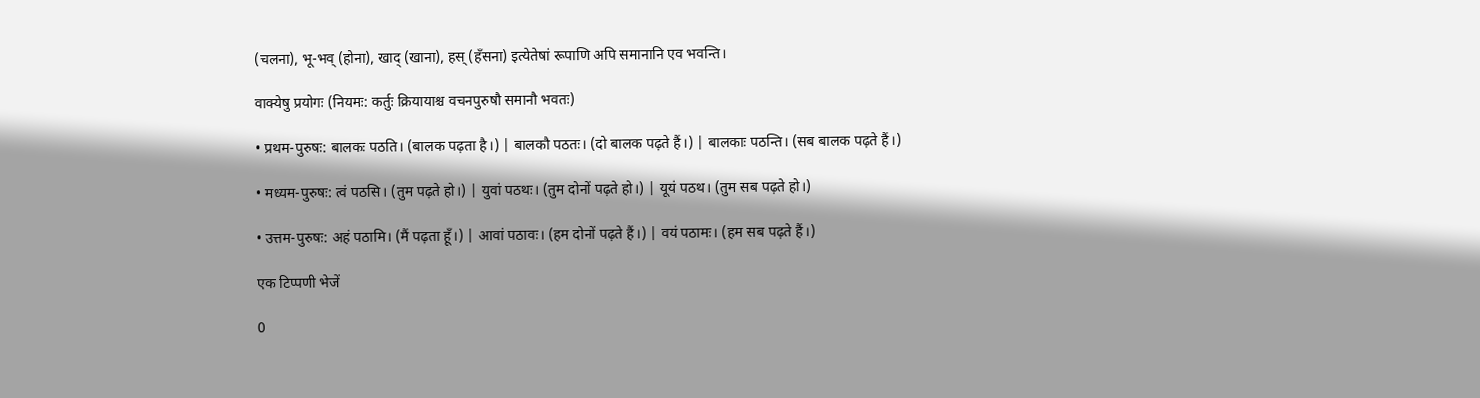(चलना), भू-भव् (होना), खाद् (खाना), हस् (हँसना) इत्येतेषां रूपाणि अपि समानानि एव भवन्ति।

वाक्येषु प्रयोगः (नियमः: कर्तुः क्रियायाश्च वचनपुरुषौ समानौ भवतः)

• प्रथम-पुरुषः: बालकः पठति। (बालक पढ़ता है।) | बालकौ पठतः। (दो बालक पढ़ते हैं।) | बालकाः पठन्ति। (सब बालक पढ़ते हैं।)

• मध्यम-पुरुषः: त्वं पठसि। (तुम पढ़ते हो।) | युवां पठथः। (तुम दोनों पढ़ते हो।) | यूयं पठथ। (तुम सब पढ़ते हो।)

• उत्तम-पुरुषः: अहं पठामि। (मैं पढ़ता हूँ।) | आवां पठावः। (हम दोनों पढ़ते हैं।) | वयं पठामः। (हम सब पढ़ते हैं।)

एक टिप्पणी भेजें

0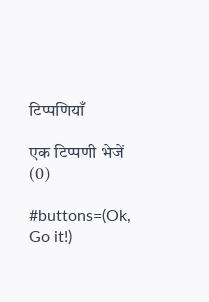टिप्पणियाँ

एक टिप्पणी भेजें (0)

#buttons=(Ok, Go it!)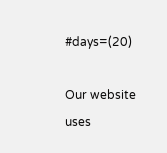#days=(20)

Our website uses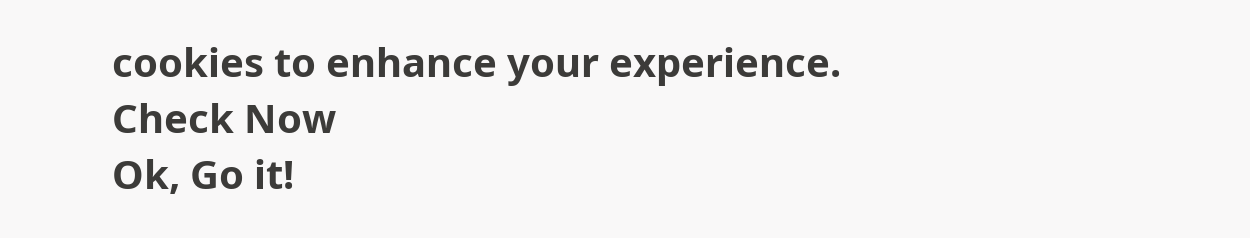cookies to enhance your experience. Check Now
Ok, Go it!